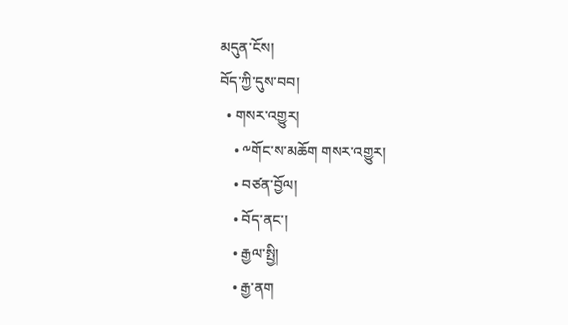མདུན་ངོས།
བོད་ཀྱི་དུས་བབ།
  • གསར་འགྱུར།
    • ༸གོང་ས་མཆོག གསར་འགྱུར།
    • བཙན་བྱོལ།
    • བོད་ནང་།
    • རྒྱལ་སྤྱི།
    • རྒྱ་ནག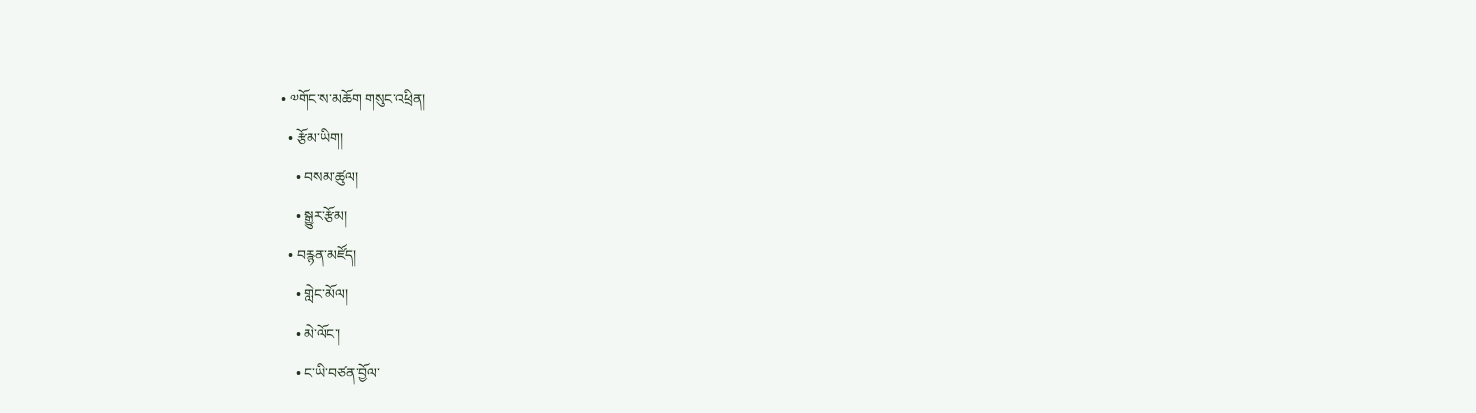• ༧གོང་ས་མཆོག གསུང་འཕྲིན།
  • རྩོམ་ཡིག།
    • བསམ་ཚུལ།
    • སྒྱུར་རྩོམ།
  • བརྙན་མཛོད།
    • གླེང་མོལ།
    • མེ་ལོང་།
    • ང་ཡི་བཙན་བྱོལ་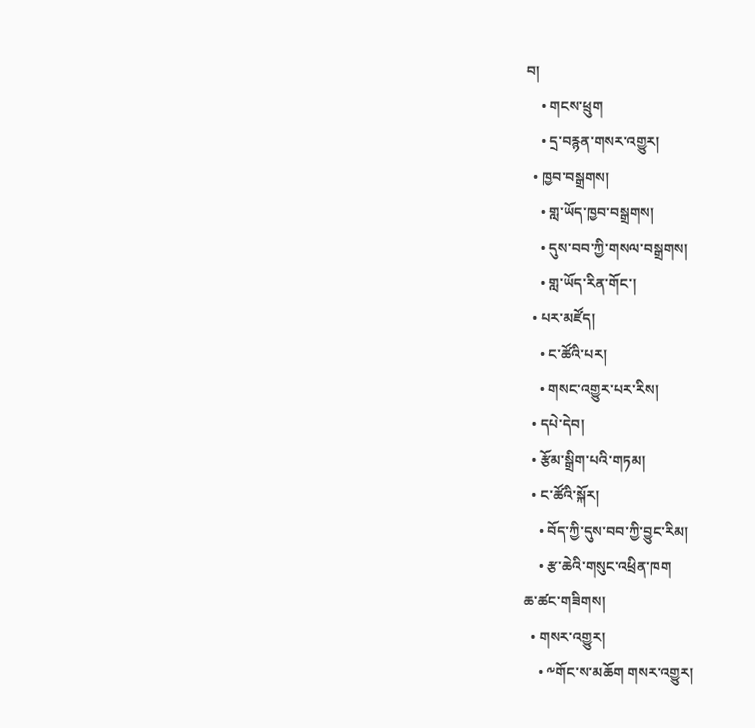བ།
    • གངས་ཕྲུག
    • དྲ་བརྙན་གསར་འགྱུར།
  • ཁྱབ་བསྒྲགས།
    • གླ་ཡོད་ཁྱབ་བསྒྲགས།
    • དུས་བབ་ཀྱི་གསལ་བསྒྲགས།
    • གླ་ཡོད་རིན་གོང་།
  • པར་མཛོད།
    • ང་ཚོའི་པར།
    • གསང་འགྱུར་པར་རིས།
  • དཔེ་དེབ།
  • རྩོམ་སྒྲིག་པའི་གཏམ།
  • ང་ཚོའི་སྐོར།
    • བོད་ཀྱི་དུས་བབ་ཀྱི་བྱུང་རིམ།
    • རྩ་ཆེའི་གསུང་འཕྲིན་ཁག
ཆ་ཚང་གཟིགས།
  • གསར་འགྱུར།
    • ༸གོང་ས་མཆོག གསར་འགྱུར།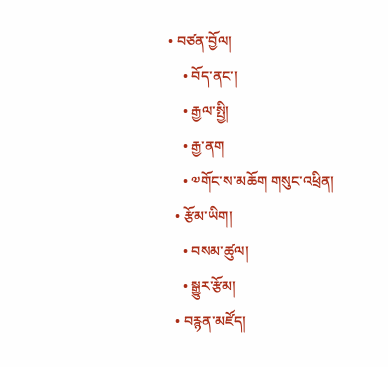• བཙན་བྱོལ།
    • བོད་ནང་།
    • རྒྱལ་སྤྱི།
    • རྒྱ་ནག
    • ༧གོང་ས་མཆོག གསུང་འཕྲིན།
  • རྩོམ་ཡིག།
    • བསམ་ཚུལ།
    • སྒྱུར་རྩོམ།
  • བརྙན་མཛོད།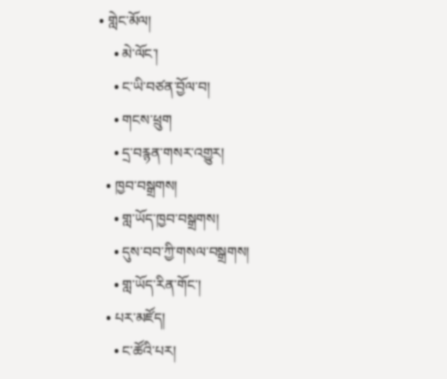• གླེང་མོལ།
    • མེ་ལོང་།
    • ང་ཡི་བཙན་བྱོལ་བ།
    • གངས་ཕྲུག
    • དྲ་བརྙན་གསར་འགྱུར།
  • ཁྱབ་བསྒྲགས།
    • གླ་ཡོད་ཁྱབ་བསྒྲགས།
    • དུས་བབ་ཀྱི་གསལ་བསྒྲགས།
    • གླ་ཡོད་རིན་གོང་།
  • པར་མཛོད།
    • ང་ཚོའི་པར།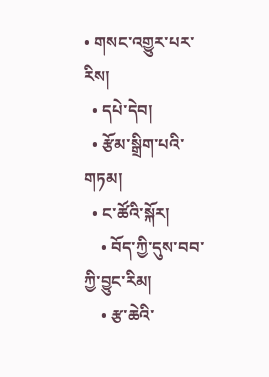• གསང་འགྱུར་པར་རིས།
  • དཔེ་དེབ།
  • རྩོམ་སྒྲིག་པའི་གཏམ།
  • ང་ཚོའི་སྐོར།
    • བོད་ཀྱི་དུས་བབ་ཀྱི་བྱུང་རིམ།
    • རྩ་ཆེའི་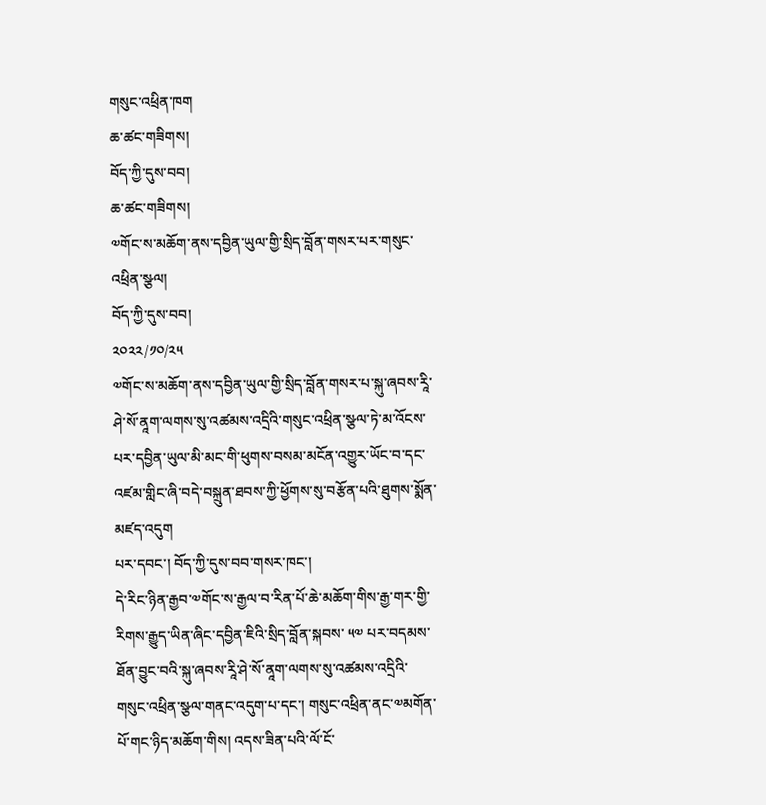གསུང་འཕྲིན་ཁག
ཆ་ཚང་གཟིགས།
བོད་ཀྱི་དུས་བབ།
ཆ་ཚང་གཟིགས།
༧གོང་ས་མཆོག་ནས་དབྱིན་ཡུལ་གྱི་སྲིད་བློན་གསར་པར་གསུང་འཕྲིན་སྩལ།
བོད་ཀྱི་དུས་བབ།
༢༠༢༢/༡༠/༢༥
༧གོང་ས་མཆོག་ནས་དབྱིན་ཡུལ་གྱི་སྲིད་བློན་གསར་པ་སྐུ་ཞབས་རཱི་ཤེ་སོ་ནཱག་ལགས་སུ་འཚམས་འདྲིའི་གསུང་འཕྲིན་སྩལ་ཏེ་མ་འོངས་པར་དབྱིན་ཡུལ་མི་མང་གི་ཕུགས་བསམ་མངོན་འགྱུར་ཡོང་བ་དང་འཛམ་གླིང་ཞི་བདེ་བསྐྲུན་ཐབས་ཀྱི་ཕྱོགས་སུ་བརྩོན་པའི་ཐུགས་སྨོན་མཛད་འདུག
པར་དབང་། བོད་ཀྱི་དུས་བབ་གསར་ཁང་།
དེ་རིང་ཉིན་རྒྱབ་༧གོང་ས་རྒྱལ་བ་རིན་པོ་ཆེ་མཆོག་གིས་རྒྱ་གར་གྱི་རིགས་རྒྱུད་ཡིན་ཞིང་དབྱིན་ཇིའི་སྲིད་བློན་སྐབས་ ༥༧ པར་བདམས་ཐོན་བྱུང་བའི་སྐུ་ཞབས་རཱི་ཤེ་སོ་ནཱག་ལགས་སུ་འཚམས་འདྲིའི་གསུང་འཕྲིན་སྩལ་གནང་འདུག་པ་དང་། གསུང་འཕྲིན་ནང་༧མགོན་པོ་གང་ཉིད་མཆོག་གིས། འདས་ཟིན་པའི་ལོ་ངོ་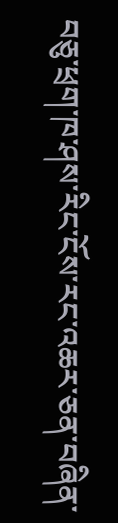བཅུ་ཕྲག་ཁ་ཤས་རིང་ངོས་རང་འཆར་ཅན་བཞིན་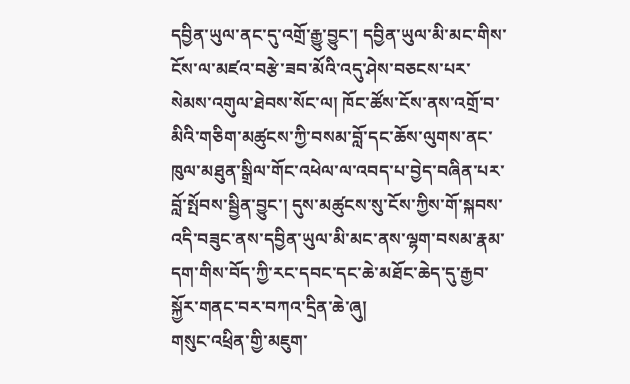དབྱིན་ཡུལ་ནང་དུ་འགྲོ་རྒྱུ་བྱུང་། དབྱིན་ཡུལ་མི་མང་གིས་ངོས་ལ་མཛའ་བརྩེ་ཟབ་མོའི་འདུ་ཤེས་བཅངས་པར་སེམས་འགུལ་ཐེབས་སོང་ལ། ཁོང་ཚོས་ངོས་ནས་འགྲོ་བ་མིའི་གཅིག་མཚུངས་ཀྱི་བསམ་བློ་དང་ཆོས་ལུགས་ནང་ཁུལ་མཐུན་སྒྲིལ་གོང་འཕེལ་ལ་འབད་པ་བྱེད་བཞིན་པར་བློ་སྤོབས་སྦྱིན་བྱུང་། དུས་མཚུངས་སུ་ངོས་ཀྱིས་གོ་སྐབས་འདི་བཟུང་ནས་དབྱིན་ཡུལ་མི་མང་ནས་ལྷག་བསམ་རྣམ་དག་གིས་བོད་ཀྱི་རང་དབང་དང་ཆེ་མཐོང་ཆེད་དུ་རྒྱབ་སྐྱོར་གནང་བར་བཀའ་དྲིན་ཆེ་ཞུ།
གསུང་འཕྲིན་གྱི་མཇུག་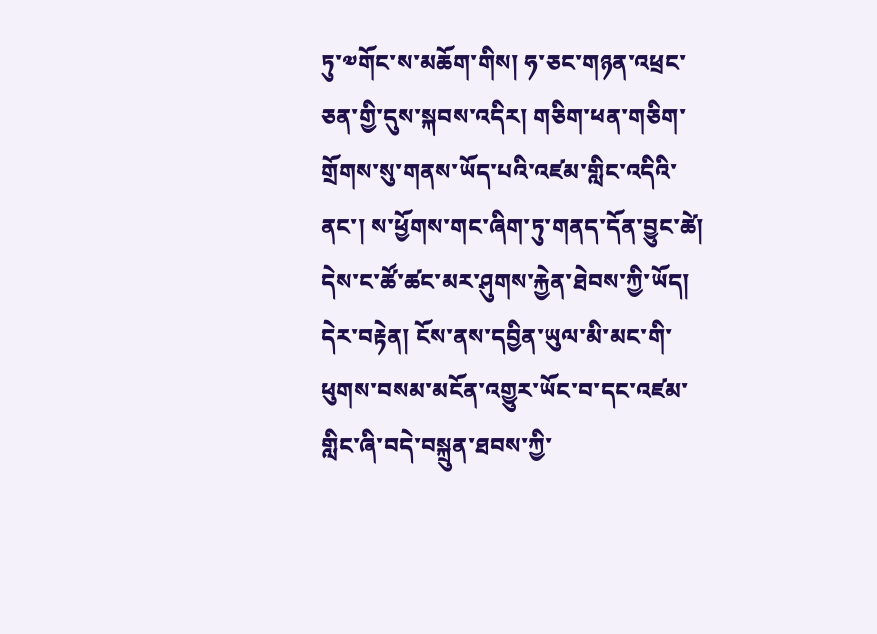ཏུ་༧གོང་ས་མཆོག་གིས། ཧ་ཅང་གཉན་འཕྲང་ཅན་གྱི་དུས་སྐབས་འདིར། གཅིག་ཕན་གཅིག་གྲོགས་སུ་གནས་ཡོད་པའི་འཛམ་གླིང་འདིའི་ནང་། ས་ཕྱོགས་གང་ཞིག་ཏུ་གནད་དོན་བྱུང་ཚེ། དེས་ང་ཚོ་ཚང་མར་ཤུགས་རྐྱེན་ཐེབས་ཀྱི་ཡོད། དེར་བརྟེན། ངོས་ནས་དབྱིན་ཡུལ་མི་མང་གི་ཕུགས་བསམ་མངོན་འགྱུར་ཡོང་བ་དང་འཛམ་གླིང་ཞི་བདེ་བསྐྲུན་ཐབས་ཀྱི་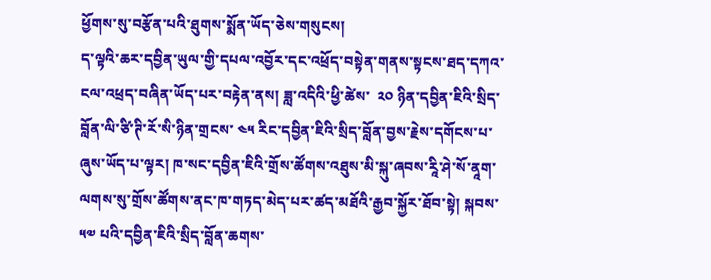ཕྱོགས་སུ་བརྩོན་པའི་ཐུགས་སྨོན་ཡོད་ཅེས་གསུངས།
ད་ལྟའི་ཆར་དབྱིན་ཡུལ་གྱི་དཔལ་འབྱོར་དང་འཕྲོད་བསྟེན་གནས་སྟངས་ཐད་དཀའ་ངལ་འཕྲད་བཞིན་ཡོད་པར་བརྟེན་ནས། ཟླ་འདིའི་ཕྱི་ཚེས་  ༢༠ ཉིན་དབྱིན་ཇིའི་སྲིད་བློན་ལི་ཙི་ཊི་རོ་སི་ཉིན་གྲངས་ ༤༥ རིང་དབྱིན་ཇིའི་སྲིད་བློན་བྱས་རྗེས་དགོངས་པ་ཞུས་ཡོད་པ་ལྟར། ཁ་སང་དབྱིན་ཇིའི་གྲོས་ཚོགས་འཐུས་མི་སྐུ་ཞབས་རཱི་ཤེ་སོ་ནཱག་ལགས་སུ་གྲོས་ཚོགས་ནང་ཁ་གཏད་མེད་པར་ཚད་མཐོའི་རྒྱབ་སྐྱོར་ཐོབ་སྟེ། སྐབས་ ༥༧ པའི་དབྱིན་ཇིའི་སྲིད་བློན་ཆགས་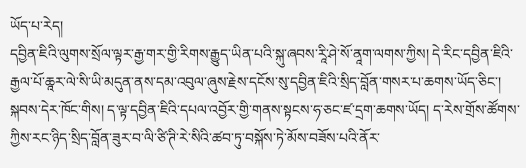ཡོད་པ་རེད།
དབྱིན་ཇིའི་ལུགས་སྲོལ་ལྟར་རྒྱ་གར་གྱི་རིགས་རྒྱུད་ཡིན་པའི་སྐུ་ཞབས་རཱི་ཤེ་སོ་ནཱག་ལགས་ཀྱིས། དེ་རིང་དབྱིན་ཇིའི་རྒྱལ་པོ་ཆཱར་ལེ་སི་ཡི་མདུན་ནས་དམ་འབུལ་ཞུས་རྗེས་དངོས་སུ་དབྱིན་ཇིའི་སྲིད་བློན་གསར་པ་ཆགས་ཡོད་ཅིང་། སྐབས་དེར་ཁོང་གིས། ད་ལྟ་དབྱིན་ཇིའི་དཔལ་འབྱོར་གྱི་གནས་སྟངས་ཧ་ཅང་ཛ་དྲག་ཆགས་ཡོད། ད་རེས་གྲོས་ཚོགས་ཀྱིས་རང་ཉིད་སྲིད་བློན་ཟུར་བ་ལི་ཙི་ཊི་རེ་སིའི་ཚབ་ཏུ་བསྐོས་ཏེ་མོས་བཟོས་པའི་ནོར་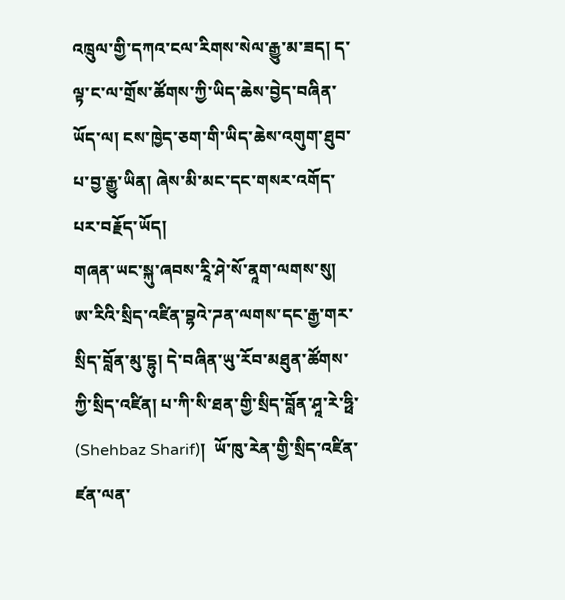འཁྲུལ་གྱི་དཀའ་ངལ་རིགས་སེལ་རྒྱུ་མ་ཟད། ད་ལྟ་ང་ལ་གྲོས་ཚོགས་ཀྱི་ཡིད་ཆེས་བྱེད་བཞིན་ཡོད་ལ། ངས་ཁྱེད་ཅག་གི་ཡིད་ཆེས་འགུག་ཐུབ་པ་བྱ་རྒྱུ་ཡིན། ཞེས་མི་མང་དང་གསར་འགོད་པར་བརྗོད་ཡོད།
གཞན་ཡང་སྐུ་ཞབས་རཱི་ཤེ་སོ་ནཱག་ལགས་སུ། ཨ་རིའི་སྲིད་འཛིན་བྷའེ་ཌན་ལགས་དང་རྒྱ་གར་སྲིད་བློན་མུ་དྷུ། དེ་བཞིན་ཡུ་རོབ་མཐུན་ཚོགས་ཀྱི་སྲིད་འཛིན། པ་ཀི་སི་ཐན་གྱི་སྲིད་བློན་ཤཱ་རེ་ཧྥི་ (Shehbaz Sharif)།  ཡོ་ཁུ་རེན་གྱི་སྲིད་འཛིན་ཛན་ལན་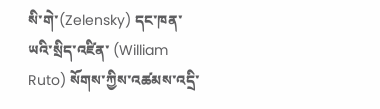སི་གེ་(Zelensky) དང་ཁན་ཡའི་སྲིད་འཛིན་ (William Ruto) སོགས་ཀྱིས་འཚམས་འདྲི་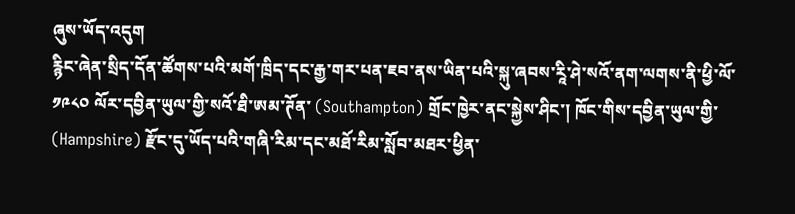ཞུས་ཡོད་འདུག
རྙིང་ཞེན་སྲིད་དོན་ཚོགས་པའི་མགོ་ཁྲིད་དང་རྒྱ་གར་པན་ཇབ་ནས་ཡིན་པའི་སྐུ་ཞབས་རཱི་ཤེ་སའོ་ནག་ལགས་ནི་ཕྱི་ལོ་ ༡༩༨༠ ལོར་དབྱིན་ཡུལ་གྱི་སའོ་ཐི་ཨམ་ཊོན་ (Southampton) གྲོང་ཁྱེར་ནང་སྐྱེས་ཤིང་། ཁོང་གིས་དབྱིན་ཡུལ་གྱི་ (Hampshire) རྫོང་དུ་ཡོད་པའི་གཞི་རིམ་དང་མཐོ་རིམ་སློབ་མཐར་ཕྱིན་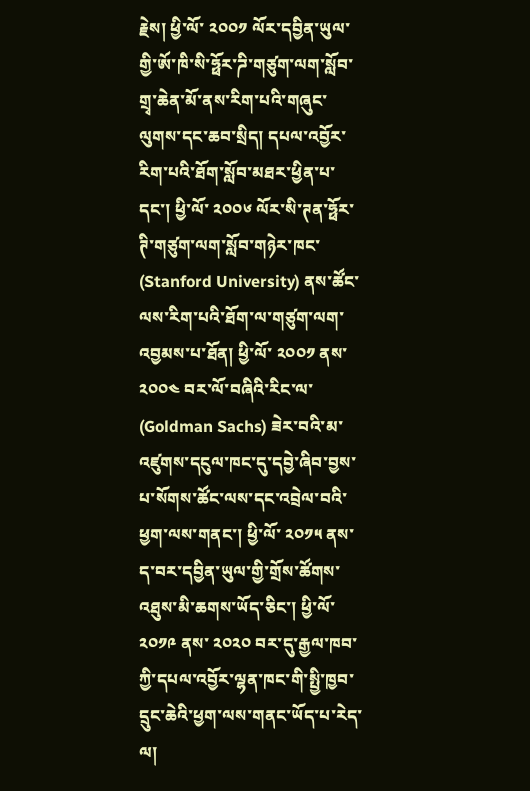རྗེས། ཕྱི་ལོ་ ༢༠༠༡ ལོར་དབྱིན་ཡུལ་གྱི་ཨོ་ཁི་སི་ཧྥོར་ཌི་གཙུག་ལག་སློབ་གྲྭ་ཆེན་མོ་ནས་རིག་པའི་གཞུང་ལུགས་དང་ཆབ་སྲིད། དཔལ་འབྱོར་རིག་པའི་ཐོག་སློབ་མཐར་ཕྱིན་པ་དང་། ཕྱི་ལོ་ ༢༠༠༦ ལོར་སི་ཊན་ཧྥོར་ཊི་གཙུག་ལག་སློབ་གཉེར་ཁང་ (Stanford University) ནས་ཚོང་ལས་རིག་པའི་ཐོག་ལ་གཙུག་ལག་འབྱམས་པ་ཐོན། ཕྱི་ལོ་ ༢༠༠༡ ནས་ ༢༠༠༤ བར་ལོ་བཞིའི་རིང་ལ་ (Goldman Sachs) ཟེར་བའི་མ་འཛུགས་དངུལ་ཁང་དུ་དབྱེ་ཞིབ་བྱས་པ་སོགས་ཚོང་ལས་དང་འབྲེལ་བའི་ཕྱག་ལས་གནང་། ཕྱི་ལོ་ ༢༠༡༥ ནས་ད་བར་དབྱིན་ཡུལ་གྱི་གྲོས་ཚོགས་འཐུས་མི་ཆགས་ཡོད་ཅིང་། ཕྱི་ལོ་ ༢༠༡༩ ནས་ ༢༠༢༠ བར་དུ་རྒྱལ་ཁབ་ཀྱི་དཔལ་འབྱོར་ལྷན་ཁང་གི་སྤྱི་ཁྱབ་དྲུང་ཆེའི་ཕྱག་ལས་གནང་ཡོད་པ་རེད་ལ།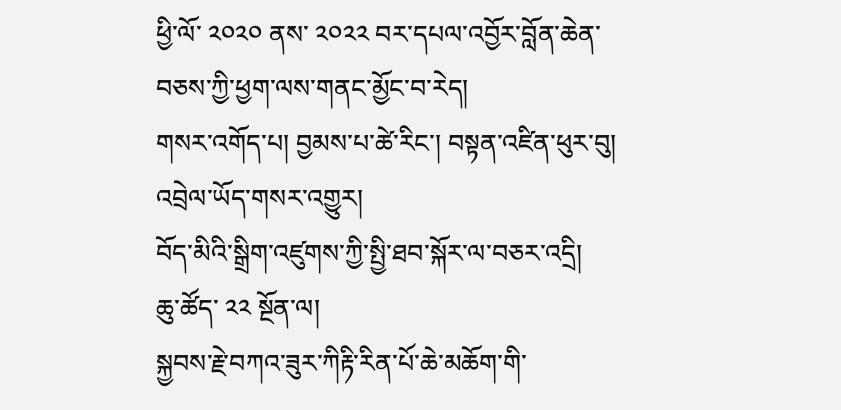ཕྱི་ལོ་ ༢༠༢༠ ནས་ ༢༠༢༢ བར་དཔལ་འབྱོར་བློན་ཆེན་བཅས་ཀྱི་ཕྱག་ལས་གནང་མྱོང་བ་རེད།
གསར་འགོད་པ། བྱམས་པ་ཚེ་རིང་། བསྟན་འཛིན་ཕུར་བུ།
འབྲེལ་ཡོད་གསར་འགྱུར།
བོད་མིའི་སྒྲིག་འཛུགས་ཀྱི་སྤྱི་ཐབ་སྐོར་ལ་བཅར་འདྲི།
ཆུ་ཚོད་ ༢༢ སྔོན་ལ།
སྐྱབས་རྗེ་བཀའ་ཟུར་ཀིརྟི་རིན་པོ་ཆེ་མཆོག་གི་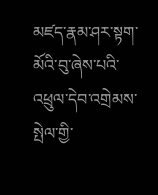མཛད་རྣམ་ཤར་སྟག་མོའི་བུ་ཞེས་པའི་འཕྲུལ་དེབ་འགྲེམས་སྤེལ་གྱི་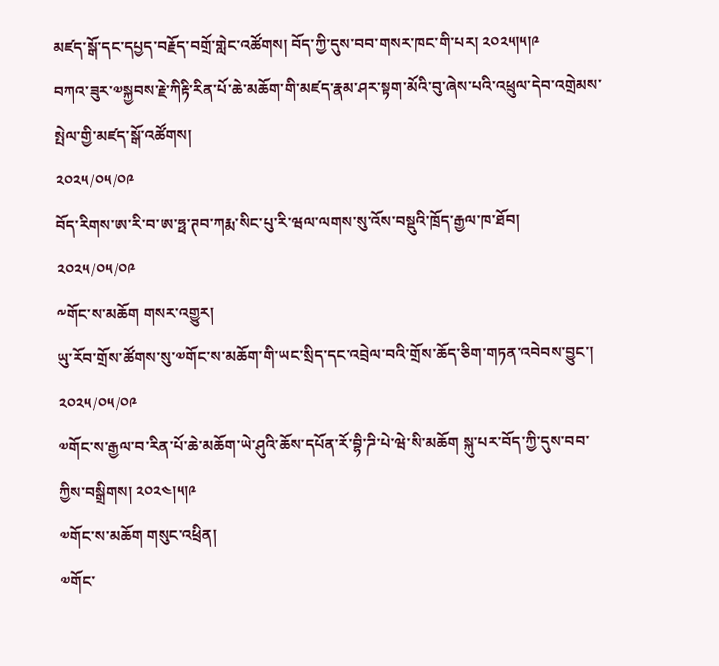མཛད་སྒོ་དང་དཔྱད་བརྗོད་བགྲོ་གླེང་འཚོགས། བོད་ཀྱི་དུས་བབ་གསར་ཁང་གི་པར། ༢༠༢༥།༥།༩
བཀའ་ཟུར་༧སྐྱབས་རྗེ་ཀིརྟི་རིན་པོ་ཆེ་མཆོག་གི་མཛད་རྣམ་ཤར་སྟག་མོའི་བུ་ཞེས་པའི་འཕྲུལ་དེབ་འགྲེམས་སྤེལ་གྱི་མཛད་སྒོ་འཚོགས།
༢༠༢༥/༠༥/༠༩
བོད་རིགས་ཨ་རི་བ་ཨ་ཧྥ་ཊབ་ཀརྨ་སིང་པུ་རི་ཝལ་ལགས་སུ་འོས་བསྡུའི་ཁྲོད་རྒྱལ་ཁ་ཐོབ།
༢༠༢༥/༠༥/༠༩
༸གོང་ས་མཆོག གསར་འགྱུར།
ཡུ་རོབ་གྲོས་ཚོགས་སུ་༧གོང་ས་མཆོག་གི་ཡང་སྲིད་དང་འབྲེལ་བའི་གྲོས་ཆོད་ཅིག་གཏན་འབེབས་བྱུང་།
༢༠༢༥/༠༥/༠༩
༧གོང་ས་རྒྱལ་བ་རིན་པོ་ཆེ་མཆོག་ཡེ་ཤུའི་ཆོས་དཔོན་རོ་བྷི་ཌི་པེ་ཝེ་སི་མཆོག སྐུ་པར་བོད་ཀྱི་དུས་བབ་ཀྱིས་བསྒྲིགས། ༢༠༢༤།༥།༩
༧གོང་ས་མཆོག གསུང་འཕྲིན།
༧གོང་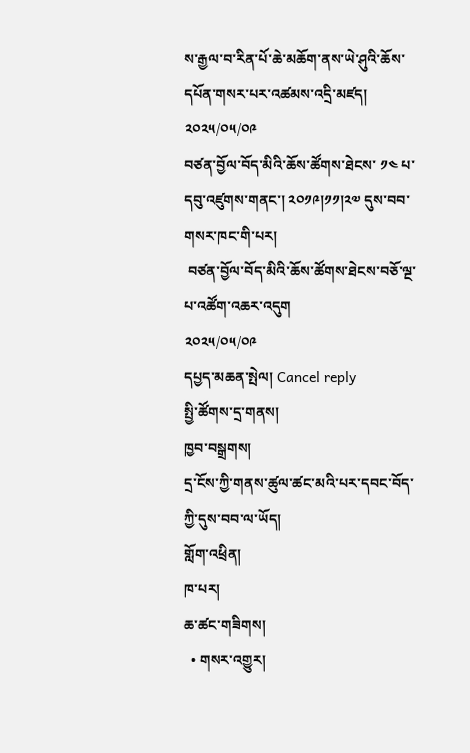ས་རྒྱལ་བ་རིན་པོ་ཆེ་མཆོག་ནས་ཡེ་ཤུའི་ཆོས་དཔོན་གསར་པར་འཚམས་འདྲི་མཛད།
༢༠༢༥/༠༥/༠༩
བཙན་བྱོལ་བོད་མིའི་ཆོས་ཚོགས་ཐེངས་ ༡༤ པ་དབུ་འཛུགས་གནང་། ༢༠༡༩།༡༡།༢༧ དུས་བབ་གསར་ཁང་གི་པར།
 བཙན་བྱོལ་བོད་མིའི་ཆོས་ཚོགས་ཐེངས་བཅོ་ལྔ་པ་འཚོག་འཆར་འདུག
༢༠༢༥/༠༥/༠༩
དཔྱད་མཆན་སྤེལ། Cancel reply
སྤྱི་ཚོགས་དྲ་གནས།
ཁྱབ་བསྒྲགས།
དྲ་ངོས་ཀྱི་གནས་ཚུལ་ཚང་མའི་པར་དབང་བོད་ཀྱི་དུས་བབ་ལ་ཡོད།
གློག་འཕྲིན།
ཁ་པར།
ཆ་ཚང་གཟིགས།
  • གསར་འགྱུར།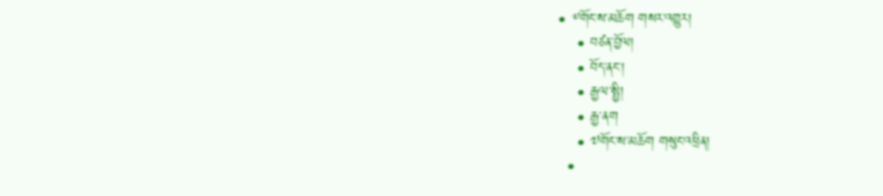• ༸གོང་ས་མཆོག གསར་འགྱུར།
    • བཙན་བྱོལ།
    • བོད་ནང་།
    • རྒྱལ་སྤྱི།
    • རྒྱ་ནག
    • ༧གོང་ས་མཆོག གསུང་འཕྲིན།
  •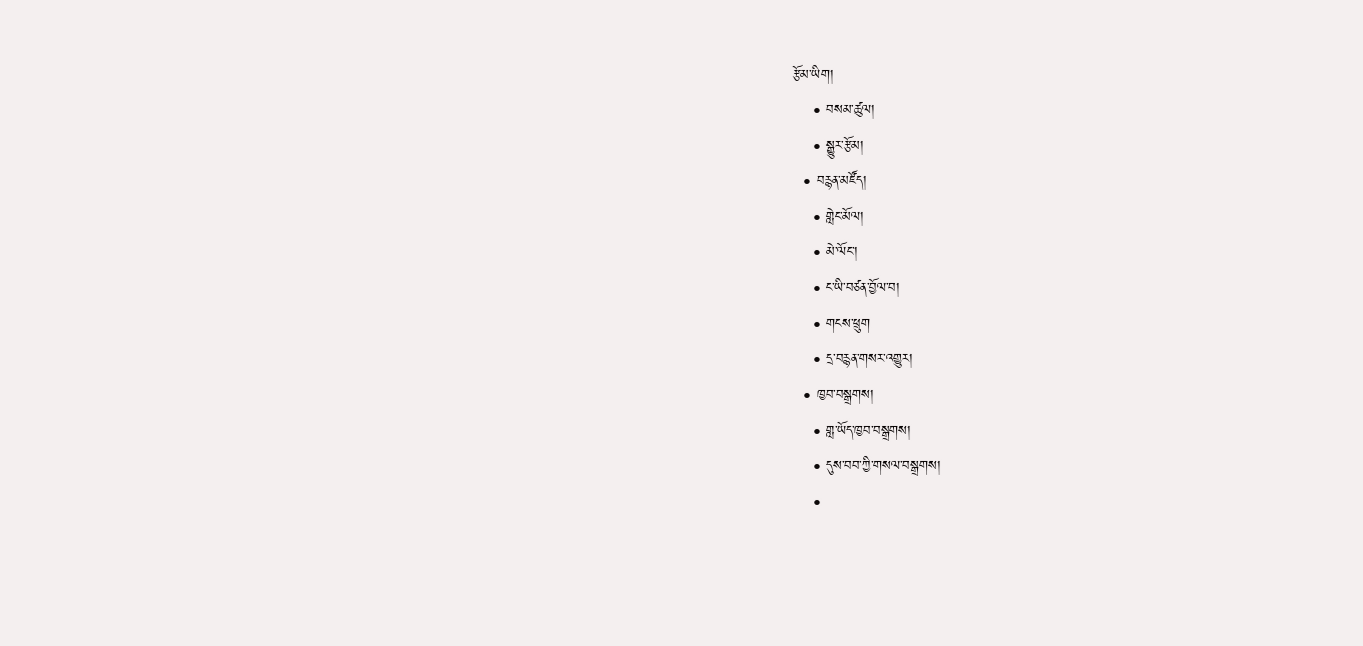རྩོམ་ཡིག།
    • བསམ་ཚུལ།
    • སྒྱུར་རྩོམ།
  • བརྙན་མཛོད།
    • གླེང་མོལ།
    • མེ་ལོང་།
    • ང་ཡི་བཙན་བྱོལ་བ།
    • གངས་ཕྲུག
    • དྲ་བརྙན་གསར་འགྱུར།
  • ཁྱབ་བསྒྲགས།
    • གླ་ཡོད་ཁྱབ་བསྒྲགས།
    • དུས་བབ་ཀྱི་གསལ་བསྒྲགས།
    •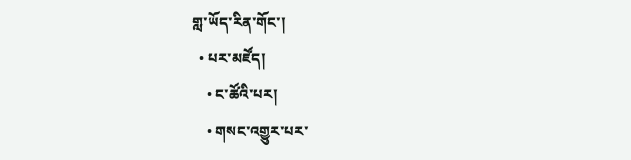གླ་ཡོད་རིན་གོང་།
  • པར་མཛོད།
    • ང་ཚོའི་པར།
    • གསང་འགྱུར་པར་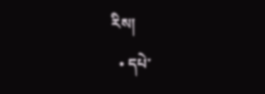རིས།
  • དཔེ་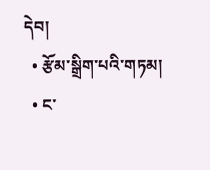དེབ།
  • རྩོམ་སྒྲིག་པའི་གཏམ།
  • ང་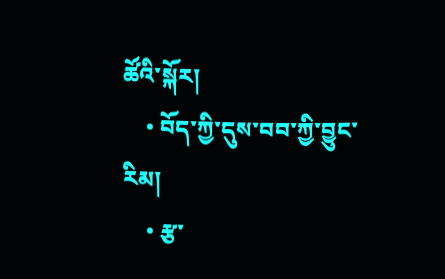ཚོའི་སྐོར།
    • བོད་ཀྱི་དུས་བབ་ཀྱི་བྱུང་རིམ།
    • རྩ་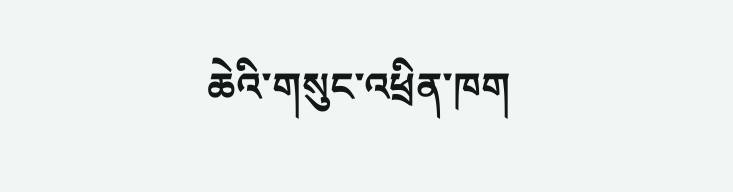ཆེའི་གསུང་འཕྲིན་ཁག